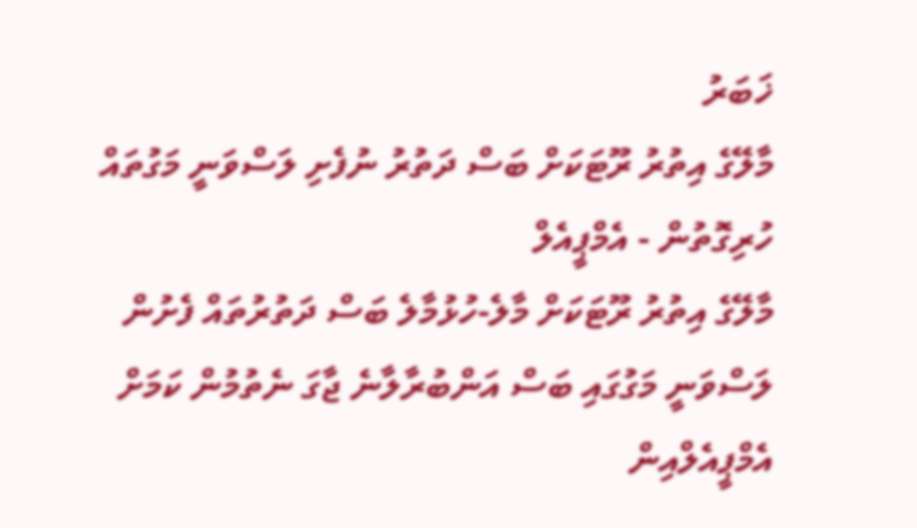ޚަބަރު
މާލޭގެ އިތުރު ރޫޓަކަށް ބަސް ދަތުރު ނުފެށި ލަސްވަނީ މަގުތައް ހުރިގޮތުން - އެމްޕީއެލް
މާލޭގެ އިތުރު ރޫޓަކަށް މާލެ-ހުޅުމާލެ ބަސް ދަތުރުތައް ފެށުން ލަސްވަނީ މަގުގައި ބަސް އަންބުރާލާނެ ޖާގަ ނެތުމުން ކަމަށް އެމްޕީއެލްއިން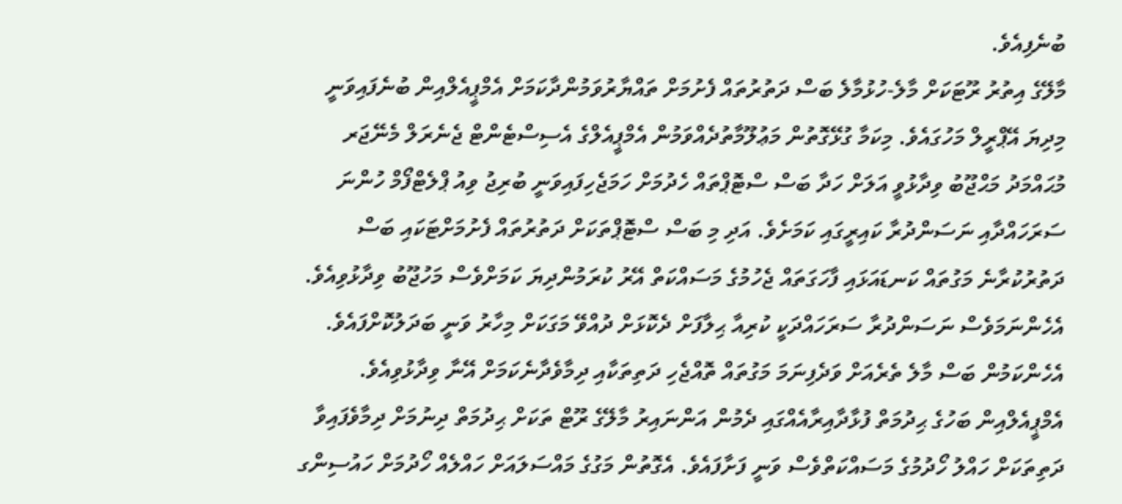ބުނެފިއެވެ.
މާލޭގެ އިތުރު ރޫޓަކަށް މާލެ-ހުޅުމާލެ ބަސް ދަތުރުތައް ފެށުމަށް ތައްޔާރުވަމުންދާކަމަށް އެމްޕީއެލްއިން ބުނެފައިވަނީ މިދިޔަ އޭޕްރީލް މަހުގައެވެ. މިކަމާ ގުޅޭގޮތުން މަޢުލޫމާތުދެއްވަމުން އެމްޕީއެލްގެ އެސިސްޓެންޓް ޖެނެރަލް މެނޭޖަރ މުޙައްމަދު މަޙްޖޫބު ވިދާޅުވީ އަލަށް ހަދާ ބަސް ސްޓޮޕްތައް ހެދުމަށް ހަމަޖެހިފައިވަނީ ބުރިޖު ވިއު ޕްލެޓްފޯމް ހުންނަ ސަރަހައްދާއި ނަސަންދުރާ ކައިރީގައި ކަމަށެވެ. އަދި މި ބަސް ސްޓޮޕްތަކަށް ދަތުރުތައް ފެށުމަށްޓަކައި ބަސް ދަތުރުކުރާނެ މަގުތައް ކަނޑައަޅައި ފާހަގަތައް ޖެހުމުގެ މަސައްކަތް އޭރު ކުރަމުންދިޔަ ކަމަށްވެސް މަހުޖޫބު ވިދާޅުވިއެވެ.
އެހެންނަމަވެސް ނަސަންދުރާ ސަރަހައްދަކީ ކުރިއާ ޙިލާފަށް ދެކޮޅަށް ދުއްވޭ މަގަކަށް މިހާރު ވަނީ ބަދަލުކޮށްފައެވެ. އެހެންކަމުން ބަސް މާލެ ތެރެއަށް ވަދެފިނަމަ މަގުތައް ތޮއްޖެހި ދަތިތަކާއި ދިމާވެދާނެކަމަށް އޭނާ ވިދާޅުވިއެވެ.
އެމްޕީއެލްއިން ބަހުގެ ޙިދުމަތް ފުޅާދާއިރާއެއްގައި ދެމުން އަންނައިރު މާލޭގެ ރޫޓް ތަކަށް ޙިދުމަތް ދިނުމަށް ދިމާވެފައިވާ ދަތިތަކަށް ހައްލު ހޯދުމުގެ މަސައްކަތްވެސް ވަނީ ފަށާފައެވެ. އެގޮތުން މަގުގެ މައްސަލައަށް ހައްލެއް ހޯދުމަށް ހައުސިންގ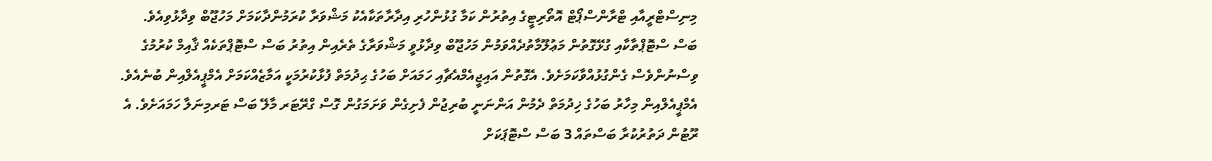މިނިސްޓްރީއާއި ޓްރާންސްޕޯޓް އޮތޯރިޓީގެ އިތުރުން ކަމާ ގުޅުންހުރި އިދާރާތަކާއެކު މަޝްވަރާ ކުރަމުންދާކަމަށް މަހުޖޫބް ވިދާޅުވިއެވެ.
ބަސް ސްޓޮޕްތާކާއި ގުޅޭގޮތުން މަޢުލޫމާތުދެއްވަމުން މަހުޖޫބް ވިދާޅުވީ މަޝްވަރާގެ ތެރެއިން އިތުރު ބަސް ސްޓޮޕްތަކެއް ޤާއިމް ކުރުމުގެ ވިސްނުންވެސް ގެންގުޅުއްވާކަމަށެވެ. އެގޮތުން އައިޖީއެމްއެޗާއި ހަމައަށް ބަހުގެ ޙިދުމަތް ފުޅާކުރުމަކީ އަމާޒެއްކަމަށް އެމްޕީއެލްއިން ބުނެއެވެ.
އެމްޕީއެލްއިން މިހާރު ބަހުގެ ޚިދުމަތް ދެމުން އަންނަނީ ބުރިޖުން ފެށިގެން ވަށަމަގުން ގޮސް ގްރޭޓަރ މާލޭ ބަސް ޓަރމިނަލާ ހަމައަށެވެ. އެ ރޫޓުން ދަތުރުކުރާ ބަސްތައް 3 ބަސް ސްޓޮޕަކަށް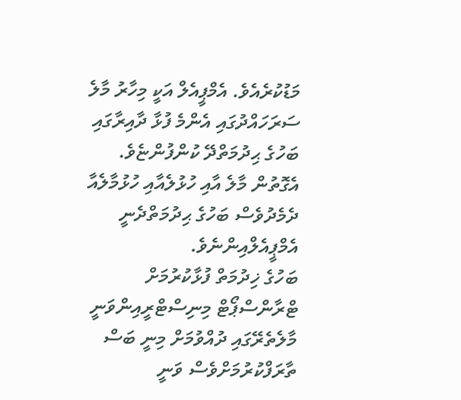މަޑުކުރެއެވެ. އެމްޕީއެލް އަކީ މިހާރު މާލެ ސަރަހައްދުގައި އެންމެ ފުޅާ ދާއިރާގައި ބަހުގެ ޙިދުމަތްދޭ ކުންފުންޏެވެ. އެގޮތުން މާލެ އާއި ހުޅުލެއާއި ހުޅުމާލެއާ ދެމެދުވެސް ބަހުގެ ޙިދުމަތްދެނީ އެމްޕީއެލްއިންނެވެ.
ބަހުގެ ޚިދުމަތް ފުޅާކުރުމަށް ޓްރާންސްޕޯޓް މިނިސްޓްރީއިންވަނީ މާލެތެރޭގައި ދުއްވުމަށް މިނީ ބަސް ތާރަފްކުރުމަށްވެސް ވަނީ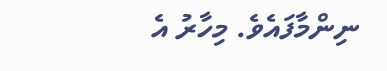ނިންމާފައެވެ. މިހާރު އެ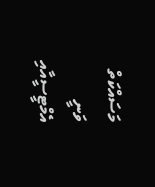މަސައްކަތް ވަނީ އެމްޓީސީއާއި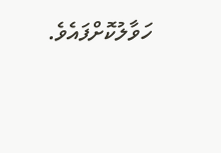ހަވާލުކޮށްފައެވެ.